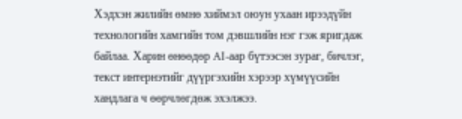Хэдхэн жилийн өмнө хиймэл оюун ухаан ирээдүйн технологийн хамгийн том дэвшлийн нэг гэж яригдаж байлаа. Харин өнөөдөр AI-аар бүтээсэн зураг, бичлэг, текст интернэтийг дүүргэхийн хэрээр хүмүүсийн хандлага ч өөрчлөгдөж эхэлжээ.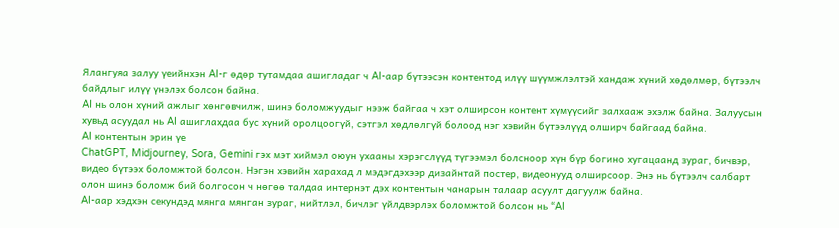Ялангуяа залуу үеийнхэн AI-г өдөр тутамдаа ашигладаг ч AI-аар бүтээсэн контентод илүү шүүмжлэлтэй хандаж хүний хөдөлмөр, бүтээлч байдлыг илүү үнэлэх болсон байна.
AI нь олон хүний ажлыг хөнгөвчилж, шинэ боломжуудыг нээж байгаа ч хэт олширсон контент хүмүүсийг залхааж эхэлж байна. Залуусын хувьд асуудал нь AI ашиглахдаа бус хүний оролцоогүй, сэтгэл хөдлөлгүй болоод нэг хэвийн бүтээлүүд олширч байгаад байна.
AI контентын эрин үе
ChatGPT, Midjourney, Sora, Gemini гэх мэт хиймэл оюун ухааны хэрэгслүүд түгээмэл болсноор хүн бүр богино хугацаанд зураг, бичвэр, видео бүтээх боломжтой болсон. Нэгэн хэвийн харахад л мэдэгдэхээр дизайнтай постер, видеонууд олширсоор. Энэ нь бүтээлч салбарт олон шинэ боломж бий болгосон ч нөгөө талдаа интернэт дэх контентын чанарын талаар асуулт дагуулж байна.
AI-аар хэдхэн секундэд мянга мянган зураг, нийтлэл, бичлэг үйлдвэрлэх боломжтой болсон нь “AI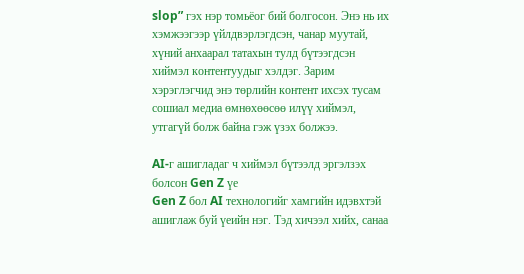slop” гэх нэр томьёог бий болгосон. Энэ нь их хэмжээгээр үйлдвэрлэгдсэн, чанар муутай, хүний анхаарал татахын тулд бүтээгдсэн хиймэл контентуудыг хэлдэг. Зарим хэрэглэгчид энэ төрлийн контент ихсэх тусам сошиал медиа өмнөхөөсөө илүү хиймэл, утгагүй болж байна гэж үзэх болжээ.

AI-г ашигладаг ч хиймэл бүтээлд эргэлзэх болсон Gen Z үе
Gen Z бол AI технологийг хамгийн идэвхтэй ашиглаж буй үеийн нэг. Тэд хичээл хийх, санаа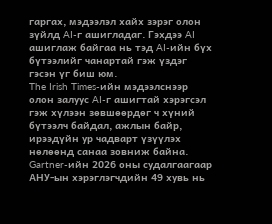гаргах, мэдээлэл хайх зэрэг олон зүйлд AI-г ашигладаг. Гэхдээ AI ашиглаж байгаа нь тэд AI-ийн бүх бүтээлийг чанартай гэж үздэг гэсэн үг биш юм.
The Irish Times-ийн мэдээлснээр олон залуус AI-г ашигтай хэрэгсэл гэж хүлээн зөвшөөрдөг ч хүний бүтээлч байдал, ажлын байр, ирээдүйн ур чадварт үзүүлэх нөлөөнд санаа зовниж байна.
Gartner-ийн 2026 оны судалгаагаар АНУ-ын хэрэглэгчдийн 49 хувь нь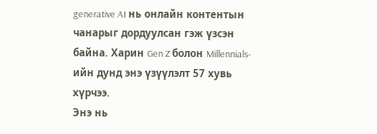generative AI нь онлайн контентын чанарыг дордуулсан гэж үзсэн байна. Харин Gen Z болон Millennials-ийн дунд энэ үзүүлэлт 57 хувь хүрчээ.
Энэ нь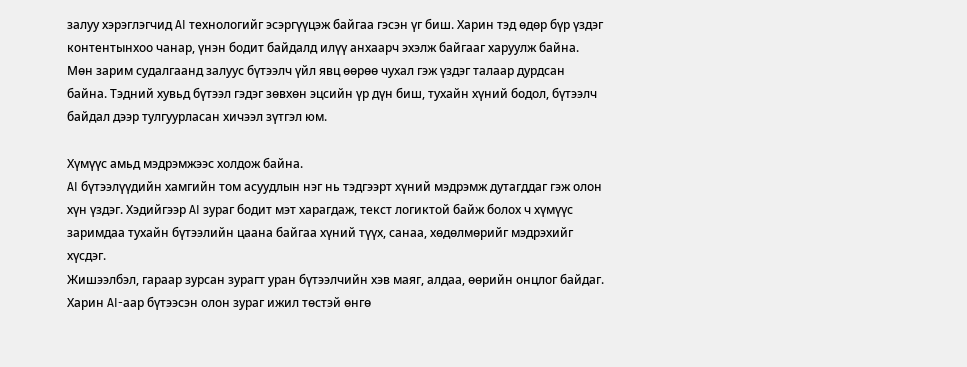залуу хэрэглэгчид AI технологийг эсэргүүцэж байгаа гэсэн үг биш. Харин тэд өдөр бүр үздэг контентынхоо чанар, үнэн бодит байдалд илүү анхаарч эхэлж байгааг харуулж байна.
Мөн зарим судалгаанд залуус бүтээлч үйл явц өөрөө чухал гэж үздэг талаар дурдсан байна. Тэдний хувьд бүтээл гэдэг зөвхөн эцсийн үр дүн биш, тухайн хүний бодол, бүтээлч байдал дээр тулгуурласан хичээл зүтгэл юм.

Хүмүүс амьд мэдрэмжээс холдож байна.
AI бүтээлүүдийн хамгийн том асуудлын нэг нь тэдгээрт хүний мэдрэмж дутагддаг гэж олон хүн үздэг. Хэдийгээр AI зураг бодит мэт харагдаж, текст логиктой байж болох ч хүмүүс заримдаа тухайн бүтээлийн цаана байгаа хүний түүх, санаа, хөдөлмөрийг мэдрэхийг хүсдэг.
Жишээлбэл, гараар зурсан зурагт уран бүтээлчийн хэв маяг, алдаа, өөрийн онцлог байдаг. Харин AI-аар бүтээсэн олон зураг ижил төстэй өнгө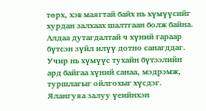төрх, хэв маягтай байх нь хүмүүсийг хурдан залхаах шалтгаан болж байна.
Алдаа дутагдалтай ч хүний гараар бүтсэн зүйл илүү дотно санагддаг.
Учир нь хүмүүс тухайн бүтээлийн ард байгаа хүний санаа, мэдрэмж, туршлагыг ойлгохыг хүсдэг. Ялангуяа залуу үеийнхэн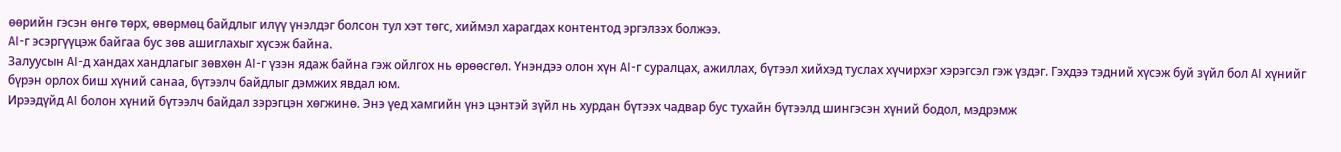өөрийн гэсэн өнгө төрх, өвөрмөц байдлыг илүү үнэлдэг болсон тул хэт төгс, хиймэл харагдах контентод эргэлзэх болжээ.
AI-г эсэргүүцэж байгаа бус зөв ашиглахыг хүсэж байна.
Залуусын AI-д хандах хандлагыг зөвхөн AI-г үзэн ядаж байна гэж ойлгох нь өрөөсгөл. Үнэндээ олон хүн AI-г суралцах, ажиллах, бүтээл хийхэд туслах хүчирхэг хэрэгсэл гэж үздэг. Гэхдээ тэдний хүсэж буй зүйл бол AI хүнийг бүрэн орлох биш хүний санаа, бүтээлч байдлыг дэмжих явдал юм.
Ирээдүйд AI болон хүний бүтээлч байдал зэрэгцэн хөгжинө. Энэ үед хамгийн үнэ цэнтэй зүйл нь хурдан бүтээх чадвар бус тухайн бүтээлд шингэсэн хүний бодол, мэдрэмж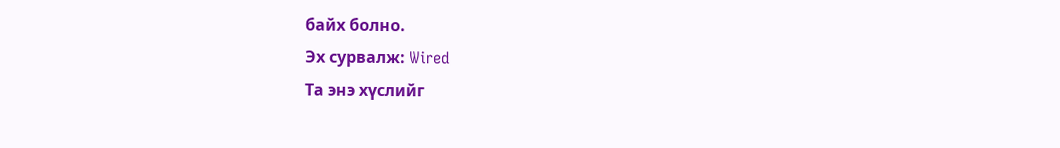байх болно.
Эх сурвалж: Wired
Та энэ хүслийг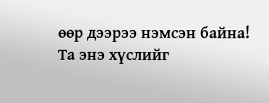өөр дээрээ нэмсэн байна!
Та энэ хүслийг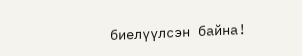биелүүлсэн байна!